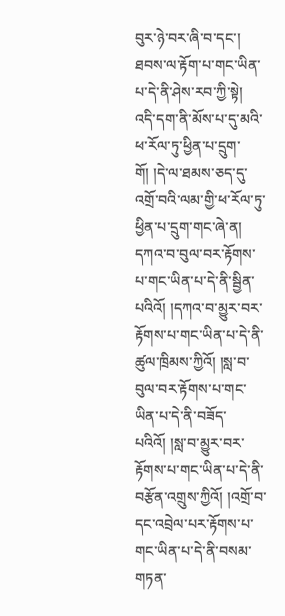བུར་ཉེ་བར་ཞི་བ་དང་། ཐབས་ལ་རྟོག་པ་གང་ཡིན་པ་དེ་ནི་ཤེས་རབ་ཀྱི་སྟེ། འདི་དག་ནི་མོས་པ་དུ་མའི་ཕ་རོལ་ཏུ་ཕྱིན་པ་དྲུག་གོ། །དེ་ལ་ཐམས་ཅད་དུ་འགྲོ་བའི་ལམ་གྱི་ཕ་རོལ་ཏུ་ཕྱིན་པ་དྲུག་གང་ཞེ་ན། དཀའ་བ་བུལ་བར་རྟོགས་པ་གང་ཡིན་པ་དེ་ནི་སྦྱིན་པའིའོ། །དཀའ་བ་མྱུར་བར་རྟོགས་པ་གང་ཡིན་པ་དེ་ནི་ཚུལ་ཁྲིམས་ཀྱིའོ། །སླ་བ་བུལ་བར་རྟོགས་པ་གང་ཡིན་པ་དེ་ནི་བཟོད་པའིའོ། །སླ་བ་མྱུར་བར་རྟོགས་པ་གང་ཡིན་པ་དེ་ནི་བརྩོན་འགྲུས་ཀྱིའོ། །འགྲོ་བ་དང་འབྲེལ་པར་རྟོགས་པ་གང་ཡིན་པ་དེ་ནི་བསམ་གཏན་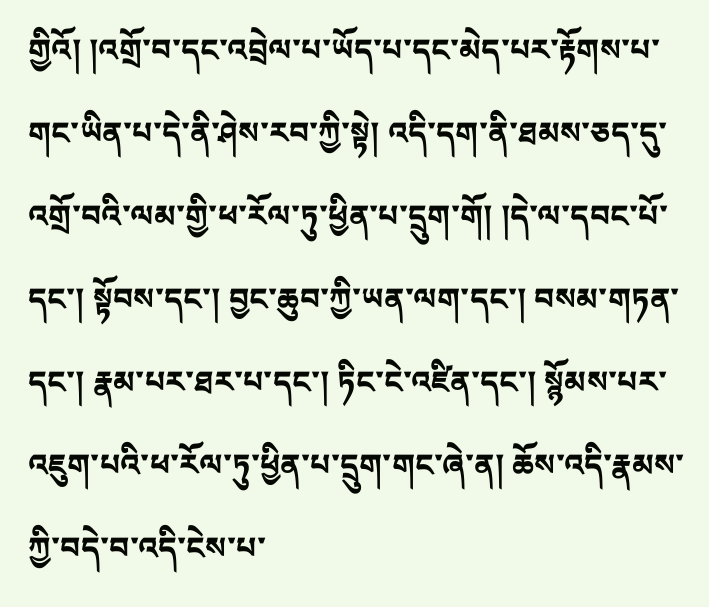གྱིའོ། །འགྲོ་བ་དང་འབྲེལ་པ་ཡོད་པ་དང་མེད་པར་རྟོགས་པ་གང་ཡིན་པ་དེ་ནི་ཤེས་རབ་ཀྱི་སྟེ། འདི་དག་ནི་ཐམས་ཅད་དུ་འགྲོ་བའི་ལམ་གྱི་ཕ་རོལ་ཏུ་ཕྱིན་པ་དྲུག་གོ། །དེ་ལ་དབང་པོ་དང་། སྟོབས་དང་། བྱང་ཆུབ་ཀྱི་ཡན་ལག་དང་། བསམ་གཏན་དང་། རྣམ་པར་ཐར་པ་དང་། ཏིང་ངེ་འཛིན་དང་། སྙོམས་པར་འཇུག་པའི་ཕ་རོལ་ཏུ་ཕྱིན་པ་དྲུག་གང་ཞེ་ན། ཆོས་འདི་རྣམས་ཀྱི་བདེ་བ་འདི་ངེས་པ་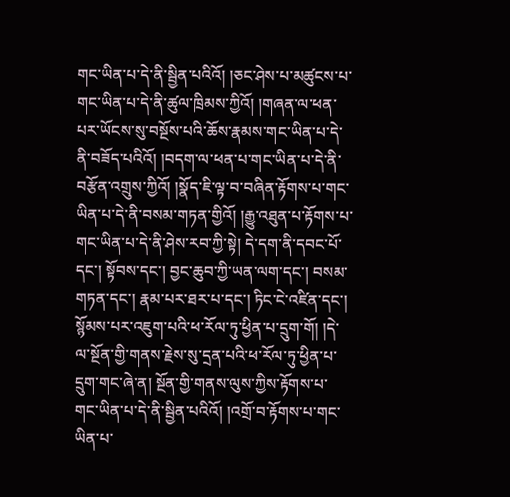གང་ཡིན་པ་དེ་ནི་སྦྱིན་པའིའོ། །ཅང་ཤེས་པ་མཚུངས་པ་གང་ཡིན་པ་དེ་ནི་ཚུལ་ཁྲིམས་ཀྱིའོ། །གཞན་ལ་ཕན་པར་ཡོངས་སུ་བསྔོས་པའི་ཆོས་རྣམས་གང་ཡིན་པ་དེ་ནི་བཟོད་པའིའོ། །བདག་ལ་ཕན་པ་གང་ཡིན་པ་དེ་ནི་བརྩོན་འགྲུས་ཀྱིའོ། །སྣོད་ཇི་ལྟ་བ་བཞིན་རྟོགས་པ་གང་ཡིན་པ་དེ་ནི་བསམ་གཏན་གྱིའོ། །རྒྱུ་འཐུན་པ་རྟོགས་པ་གང་ཡིན་པ་དེ་ནི་ཤེས་རབ་ཀྱི་སྟེ། དེ་དག་ནི་དབང་པོ་དང་། སྟོབས་དང་། བྱང་ཆུབ་ཀྱི་ཡན་ལག་དང་། བསམ་གཏན་དང་། རྣམ་པར་ཐར་པ་དང་། ཏིང་ངེ་འཛིན་དང་། སྙོམས་པར་འཇུག་པའི་ཕ་རོལ་ཏུ་ཕྱིན་པ་དྲུག་གོ། །དེ་ལ་སྔོན་གྱི་གནས་རྗེས་སུ་དྲན་པའི་ཕ་རོལ་ཏུ་ཕྱིན་པ་དྲུག་གང་ཞེ་ན། སྔོན་གྱི་གནས་ལུས་ཀྱིས་རྟོགས་པ་གང་ཡིན་པ་དེ་ནི་སྦྱིན་པའིའོ། །འགྲོ་བ་རྟོགས་པ་གང་ཡིན་པ་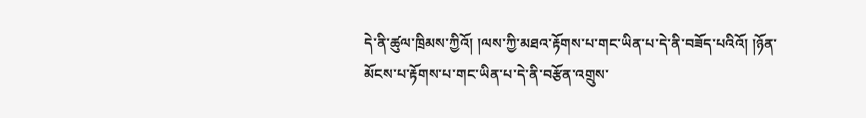དེ་ནི་ཚུལ་ཁྲིམས་ཀྱིའོ། །ལས་ཀྱི་མཐའ་རྟོགས་པ་གང་ཡིན་པ་དེ་ནི་བཟོད་པའིའོ། །ཉོན་མོངས་པ་རྟོགས་པ་གང་ཡིན་པ་དེ་ནི་བརྩོན་འགྲུས་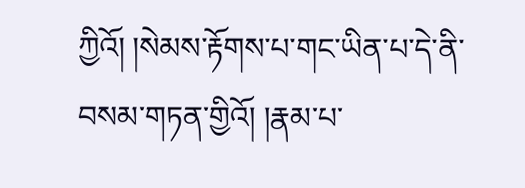ཀྱིའོ། །སེམས་རྟོགས་པ་གང་ཡིན་པ་དེ་ནི་བསམ་གཏན་གྱིའོ། །རྣམ་པ་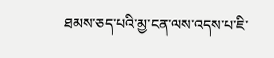ཐམས་ཅད་པའི་མྱ་ངན་ལས་འདས་པ་ཇི་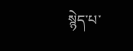སྙེད་པ་